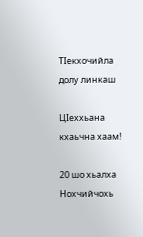ТIекхочийла долу линкаш

ЦIеххьана кхаьчна хаам!

20 шо хьалха Нохчийчохь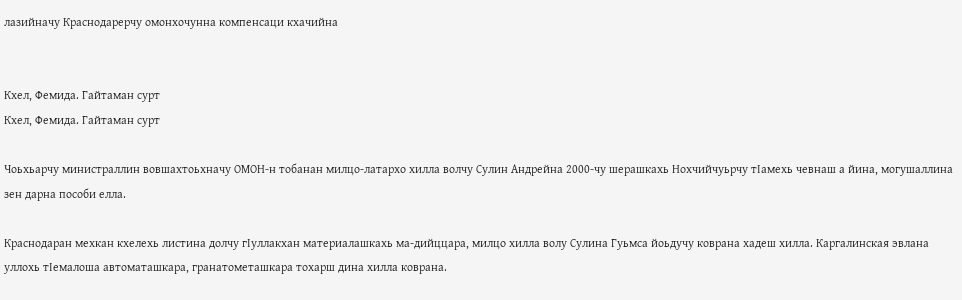лазийначу Краснодарерчу омонхочунна компенсаци кхачийна


Кхел, Фемида. Гайтаман сурт
Кхел, Фемида. Гайтаман сурт

Чоьхьарчу министраллин вовшахтоьхначу ОМОН-н тобанан милцо-латархо хилла волчу Сулин Андрейна 2000-чу шерашкахь Нохчийчуьрчу тIамехь чевнаш а йина, могушаллина зен дарна пособи елла.

Краснодаран мехкан кхелехь листина долчу гIуллакхан материалашкахь ма-дийццара, милцо хилла волу Сулина Гуьмса йоьдучу коврана хадеш хилла. Каргалинская эвлана уллохь тIемалоша автоматашкара, гранатометашкара тохарш дина хилла коврана.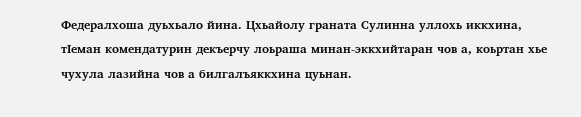Федералхоша дуьхьало йина. Цхьайолу граната Сулинна уллохь иккхина, тIеман комендатурин декъерчу лоьраша минан-эккхийтаран чов а, коьртан хье чухула лазийна чов а билгалъяккхина цуьнан.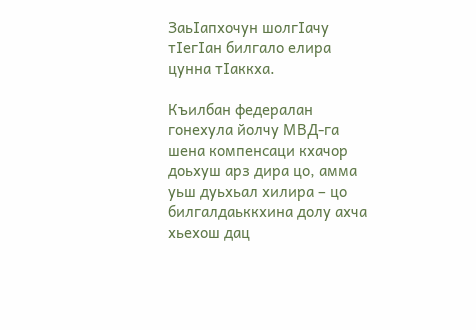ЗаьIапхочун шолгIачу тIегIан билгало елира цунна тIаккха.

Къилбан федералан гонехула йолчу МВД-га шена компенсаци кхачор доьхуш арз дира цо, амма уьш дуьхьал хилира – цо билгалдаьккхина долу ахча хьехош дац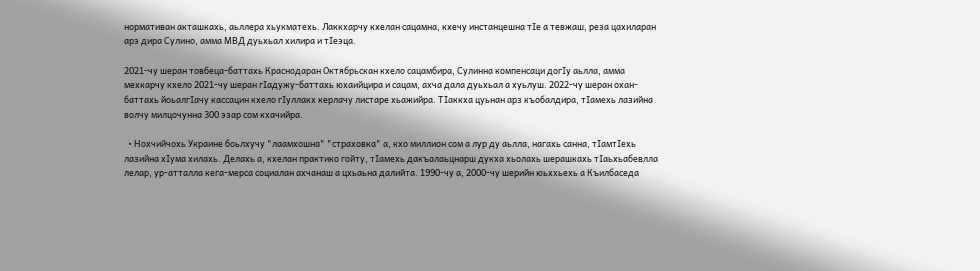нормативан акташкахь, аьллера хьукматехь. Лаккхарчу кхелан сацамна, кхечу инстанцешна тIе а тевжаш, реза цахиларан арз дира Сулино, амма МВД дуьхьал хилира и тIеэца.

2021-чу шеран товбеца-баттахь Краснодаран Октябрьскан кхело сацамбира, Сулинна компенсаци догIу аьлла, амма мехкарчу кхело 2021-чу шеран гIадужу-баттахь юхаийцира и сацам, ахча дала дуьхьал а хуьлуш. 2022-чу шеран охан-баттахь йоьалгIачу кассацин кхело гIуллакх керлачу листаре хьажийра. ТIаккха цуьнан арз къобалдира, тIамехь лазийна волчу милцочунна 300 эзар сом кхачийра.

  • Нохчийчохь Украине боьлхучу "лаамхошна" "страховка" а, кхо миллион сом а лур ду аьлла, нагахь санна, тIамтIехь лазийна хIума хилахь. Делахь а, кхелан практико гойту, тIамехь дакъалаьцнарш дукха хьолахь шерашкахь тIаьхьабевлла лелар, ур-атталла кега-мерса социалан ахчанаш а цхьаьна далийта. 1990-чу а, 2000-чу шерийн юьххьехь а Къилбаседа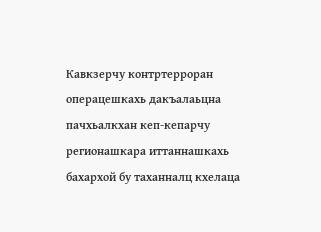Кавкзерчу контртерроран операцешкахь дакъалаьцна пачхьалкхан кеп-кепарчу регионашкара иттаннашкахь бахархой бу таханналц кхелаца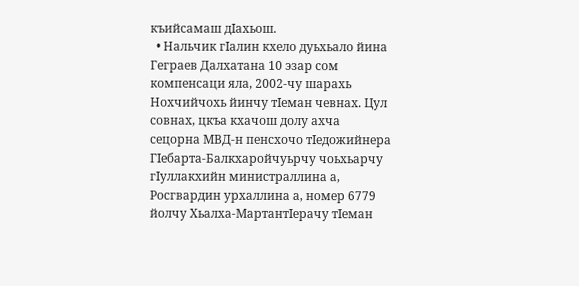къийсамаш дIахьош.
  • Нальчик гIалин кхело дуьхьало йина Геграев Далхатана 10 эзар сом компенсаци яла, 2002-чу шарахь Нохчийчохь йинчу тIеман чевнах. Цул совнах, цкъа кхачош долу ахча сецорна МВД-н пенсхочо тIедожийнера ГIебарта-Балкхаройчуьрчу чоьхьарчу гIуллакхийн министраллина а, Росгвардин урхаллина а, номер 6779 йолчу Хьалха-МартантIерачу тIеман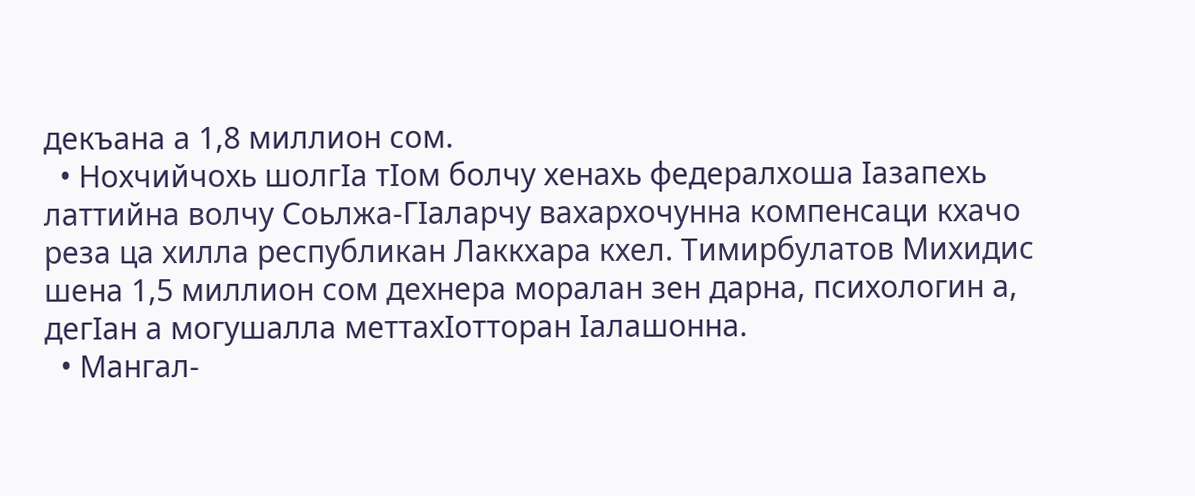декъана а 1,8 миллион сом.
  • Нохчийчохь шолгIа тIом болчу хенахь федералхоша Iазапехь латтийна волчу Соьлжа-ГIаларчу вахархочунна компенсаци кхачо реза ца хилла республикан Лаккхара кхел. Тимирбулатов Михидис шена 1,5 миллион сом дехнера моралан зен дарна, психологин а, дегIан а могушалла меттахIотторан Iалашонна.
  • Мангал-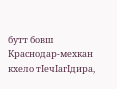бутт бовш Краснодар-мехкан кхело тIечIагIдира,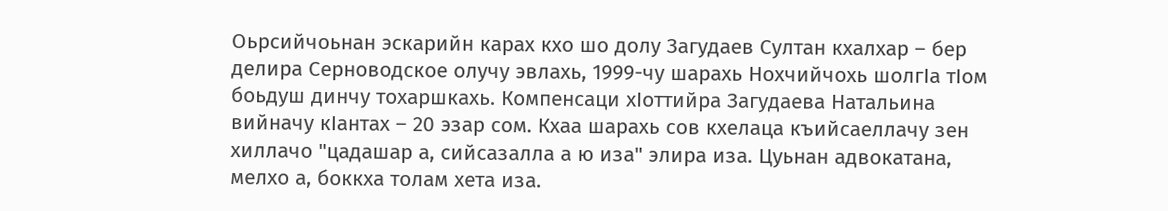Оьрсийчоьнан эскарийн карах кхо шо долу Загудаев Султан кхалхар – бер делира Серноводское олучу эвлахь, 1999-чу шарахь Нохчийчохь шолгIа тIом боьдуш динчу тохаршкахь. Компенсаци хIоттийра Загудаева Натальина вийначу кIантах – 20 эзар сом. Кхаа шарахь сов кхелаца къийсаеллачу зен хиллачо "цадашар а, сийсазалла а ю иза" элира иза. Цуьнан адвокатана, мелхо а, боккха толам хета иза.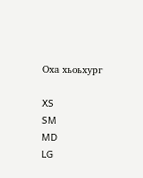Оха хьоьхург

XS
SM
MD
LG